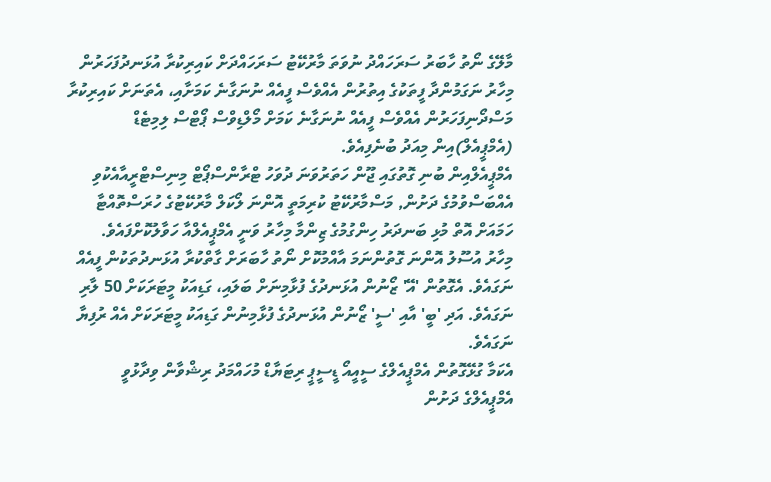މާލޭގެ ނޯތު ހާބަރު ސަރަހައްދު ނުވަތަ މާރުކޭޓު ސަރަހައްދަށް ކައިރިކުރާ އުޅަނދުފަހަރުން މިހާރު ނަގަމުންދާ ފީތަކުގެ އިތުރުން އެއްވެސް ފީއެއް ނުނަގާނެ ކަމަށާއި، އެތަނަށް ކައިރިކުރާ މަސްދޯނިފަހަރުން އެއްވެސް ފީއެއް ނުނަގާނެ ކަމަށް މޯލްޑިވްސް ޕޯޓްސް ލިމިޓެޑް (އެމްޕީއެލް)އިން މިއަދު ބުނެފިއެވެ.
އެމްޕީއެލްއިން ބުނި ގޮތުގައި ޖޫން ހަތަރުވަނަ ދުވަހު ޓްރާންސްޕޯޓް މިނިސްޓްރީއާއެކުވި އެއްބަސްވުމުގެ ދަށުން, މަސްމާރުކޭޓު ކުރިމަތީ އޮންނަ ލޯކަލް މާރުކޭޓުގެ ހުރަސްތޮއްޓާ ހަމައަށް އޮތް މުޅި ބަނދަރު ހިންގުމުގެ ޒިންމާ މިހާރު ވަނީ އެމްޕީއެލްއާ ހަވާލުކޮށްފައެވެ.
މިހާރު އުސޫލު އޮންނަ ގޮތުންނަމަ އާއްމުކޮށް ނޯތު ހާބަރަށް ގާތްކުރާ އުޅަނދުތަކުން ފީއެއް ނަގައެވެ. އެގޮތުން 'އޭ' ޒޯނުން އުޅަނދުގެ ފުޅާމިނަށް ބަލައި، ގަޑިއަކު މީޓަރަކަށް 50 ލާރި ނަގައެވެ. އަދި 'ބީ' އާއި 'ސީ' ޒޯނުން އުޅަނދުގެ ފުޅާމިނުން ގަޑިއަކު މީޓަރަކަށް އެއް ރުފިޔާ ނަގައެވެ.
އެކަމާ ގުޅޭގޮތުން އެމްޕީއެލްގެ ސީއީއޯ ޑީސީޕީ ރިޓަޔާޑް މުހައްމަދު ރިޝްވާން ވިދާޅުވީ އެމްޕީއެލްގެ ދަށުން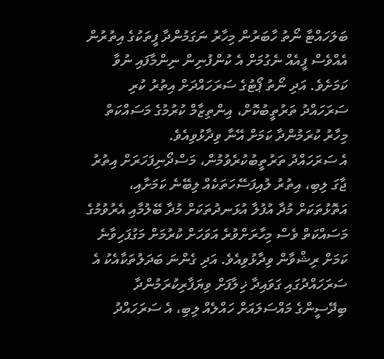ބަލަހައްޓާ ނޯތު ހާބަރުން މިހާރު ނަގަމުންދާ ފީތަކުގެ އިތުރުން އެއްވެސް ފީއެއް ނެގުމަށް އެ ކުންފުނިން ނިންމާފައި ނުވާ ކަމަށެވެ. އަދި ނޯތު ޕޯޓުގެ ސަރަހައްދަށް އިތުރު ކުރި ސަރަހައްދު ތަރުތީބުކޮށް، އިންތިޒާމް ކުރުމުގެ މަސައްކަތް މިހާރު ކުރަމުންދާ ކަމަށް އޭނާ ވިދާޅުވިއެވެ.
އެ ސަރަހައްދު ތަރުތީބުކުރެވުމުން، މަސްދޯނިފަހަރަށް އިތުރު ޖާގަ ލިބި، އިތުރު ލުއިފަސޭހަތަކެއް ލިބޭނެ ކަމަށާއި، އަތޮޅުތަކަށް މުދާ އުފުލާ އުޅަނދުތަކަށް މުދާ ބޭލުމާއި އެރުވުމުގެ މަސައްކަތް ވެސް މިހާރަށްވުރެ އަވަހަށް ކުރުމަށް މަގުފަހިވާނެ ކަމަށް ރިޝްވާން ވިދާޅުވިއެވެ. އަދި ގެންނަ ބަދަލުތަކާއެކު އެ ސަރަހައްދުގައި ގަވައިދާ ޚިލާފަށް ވިޔަފާރިކުރަމުންދާ ބިދޭސީންގެ މައްސަލައަށް ހައްލެއް ލިބި، އެ ސަރަހައްދު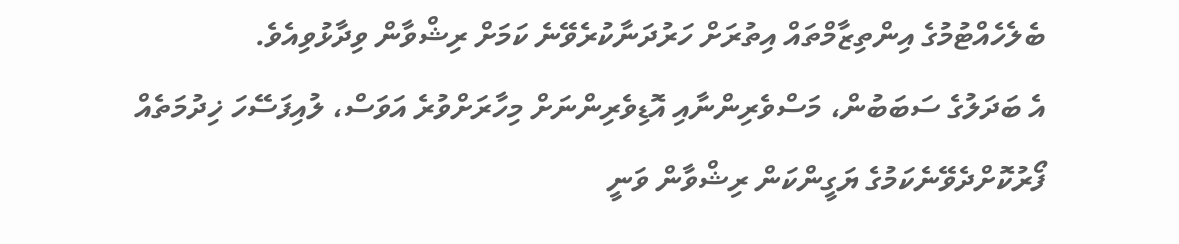ބެލެހެއްޓުމުގެ އިންތިޒާމްތައް އިތުރަށް ހަރުދަނާކުރެވޭނެ ކަމަށް ރިޝްވާން ވިދާޅުވިއެވެ.
އެ ބަދަލުގެ ސަބަބުން، މަސްވެރިންނާއި އޮޑިވެރިންނަށް މިހާރަށްވުރެ އަވަސް، ލުއިފަސޭހަ ޚިދުމަތެއް ފޯރުކޮށްދެވޭނެކަމުގެ ޔަގީންކަން ރިޝްވާން ވަނީ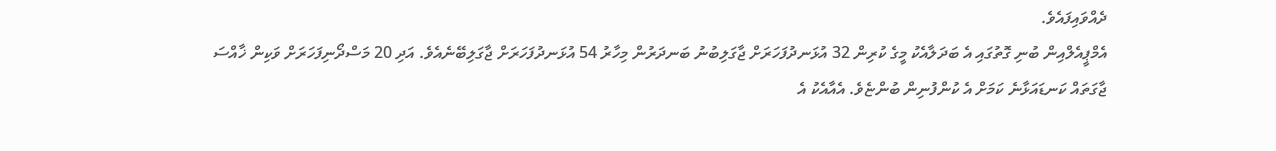ދެއްވައިފައެވެ.
އެމްޕީއެލްއިން ބުނި ގޮތުގައި އެ ބަދަލާއެކު މީގެ ކުރިން 32 އުޅަނދުފަހަރަށް ޖާގަލިބުނު ބަނދަރުން މިހާރު 54 އުޅަނދުފަހަރަށް ޖާގަލިބޭނެއެވެ. އަދި 20 މަސްދޯނިފަހަރަށް ވަކިން ޚާއްސަ ޖާގަތައް ކަނޑައަޅާނެ ކަމަށް އެ ކުންފުނިން ބުންޏެވެ. އެއާއެކު އެ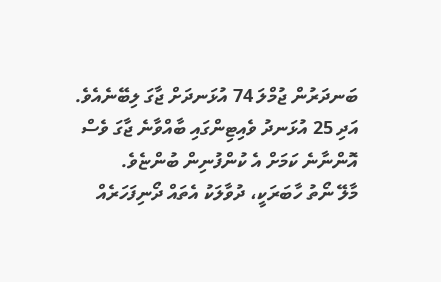ބަނދަރުން ޖުމްލަ 74 އުޅަނދަށް ޖާގަ ލިބޭނެއެވެ. އަދި 25 އުޅަނދު ވެއިޓިންގައި ބާއްވާނެ ޖާގަ ވެސް އޮންނާނެ ކަމަށް އެ ކުންފުނިން ބުންޏެވެ.
މާލޭ ނޯތު ހާބަރަކީ، ދުވާލަކު އެތައް ދޯނިފަހަރެއް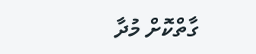ގާތްކޮށް މުދާ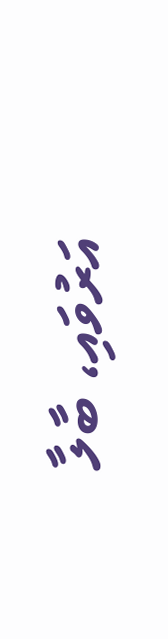އަރުވައި، ބާލާ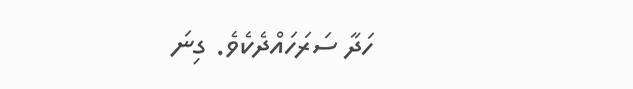ހަދާ ސަރަހައްދެކެވެ. ގިނަ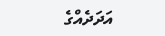އަދަދެއްގެ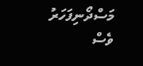މަސްދޯނިފަހަރު ވެސް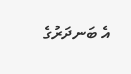އެ ބަނދަރުގެ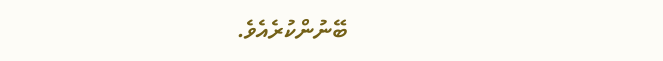ބޭނުންކުރެއެވެ.